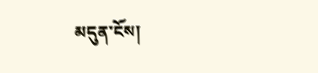མདུན་ངོས།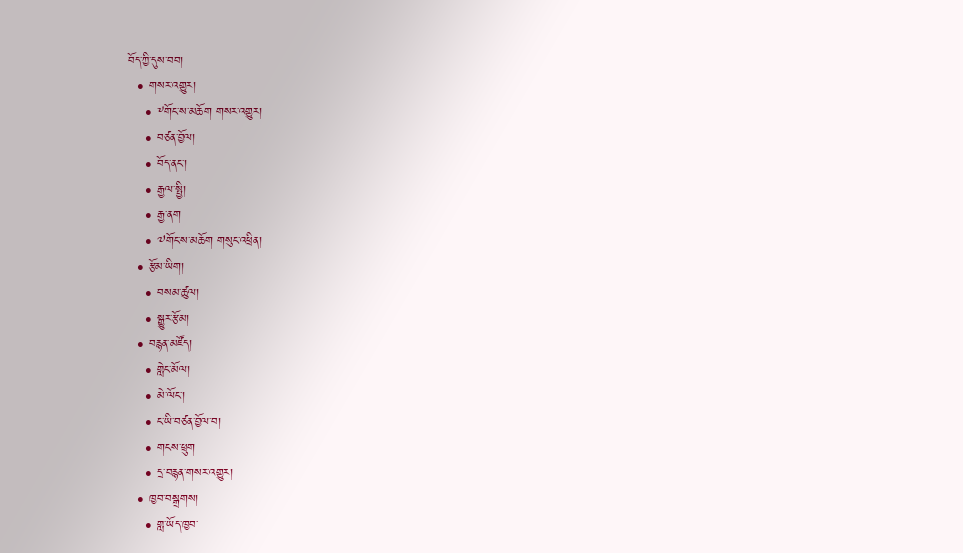བོད་ཀྱི་དུས་བབ།
  • གསར་འགྱུར།
    • ༸གོང་ས་མཆོག གསར་འགྱུར།
    • བཙན་བྱོལ།
    • བོད་ནང་།
    • རྒྱལ་སྤྱི།
    • རྒྱ་ནག
    • ༧གོང་ས་མཆོག གསུང་འཕྲིན།
  • རྩོམ་ཡིག།
    • བསམ་ཚུལ།
    • སྒྱུར་རྩོམ།
  • བརྙན་མཛོད།
    • གླེང་མོལ།
    • མེ་ལོང་།
    • ང་ཡི་བཙན་བྱོལ་བ།
    • གངས་ཕྲུག
    • དྲ་བརྙན་གསར་འགྱུར།
  • ཁྱབ་བསྒྲགས།
    • གླ་ཡོད་ཁྱབ་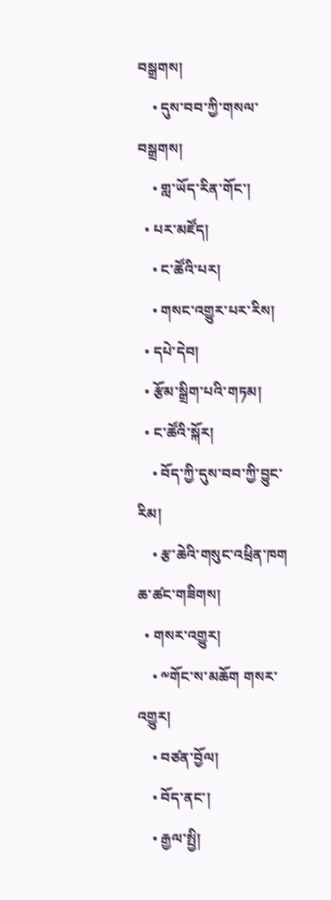བསྒྲགས།
    • དུས་བབ་ཀྱི་གསལ་བསྒྲགས།
    • གླ་ཡོད་རིན་གོང་།
  • པར་མཛོད།
    • ང་ཚོའི་པར།
    • གསང་འགྱུར་པར་རིས།
  • དཔེ་དེབ།
  • རྩོམ་སྒྲིག་པའི་གཏམ།
  • ང་ཚོའི་སྐོར།
    • བོད་ཀྱི་དུས་བབ་ཀྱི་བྱུང་རིམ།
    • རྩ་ཆེའི་གསུང་འཕྲིན་ཁག
ཆ་ཚང་གཟིགས།
  • གསར་འགྱུར།
    • ༸གོང་ས་མཆོག གསར་འགྱུར།
    • བཙན་བྱོལ།
    • བོད་ནང་།
    • རྒྱལ་སྤྱི།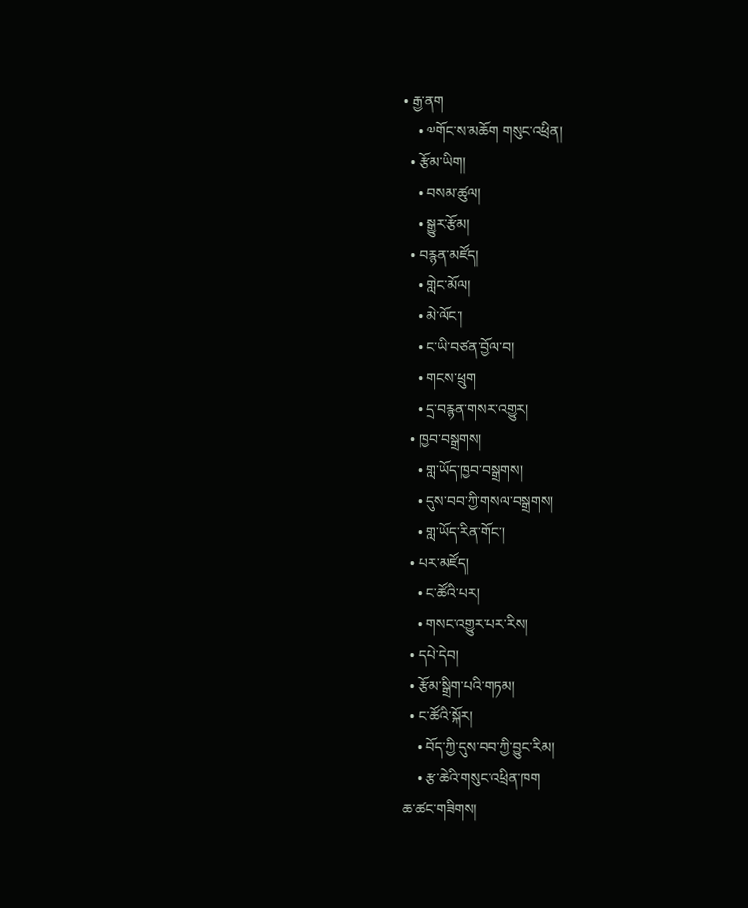• རྒྱ་ནག
    • ༧གོང་ས་མཆོག གསུང་འཕྲིན།
  • རྩོམ་ཡིག།
    • བསམ་ཚུལ།
    • སྒྱུར་རྩོམ།
  • བརྙན་མཛོད།
    • གླེང་མོལ།
    • མེ་ལོང་།
    • ང་ཡི་བཙན་བྱོལ་བ།
    • གངས་ཕྲུག
    • དྲ་བརྙན་གསར་འགྱུར།
  • ཁྱབ་བསྒྲགས།
    • གླ་ཡོད་ཁྱབ་བསྒྲགས།
    • དུས་བབ་ཀྱི་གསལ་བསྒྲགས།
    • གླ་ཡོད་རིན་གོང་།
  • པར་མཛོད།
    • ང་ཚོའི་པར།
    • གསང་འགྱུར་པར་རིས།
  • དཔེ་དེབ།
  • རྩོམ་སྒྲིག་པའི་གཏམ།
  • ང་ཚོའི་སྐོར།
    • བོད་ཀྱི་དུས་བབ་ཀྱི་བྱུང་རིམ།
    • རྩ་ཆེའི་གསུང་འཕྲིན་ཁག
ཆ་ཚང་གཟིགས།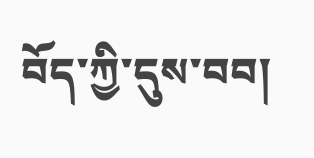བོད་ཀྱི་དུས་བབ།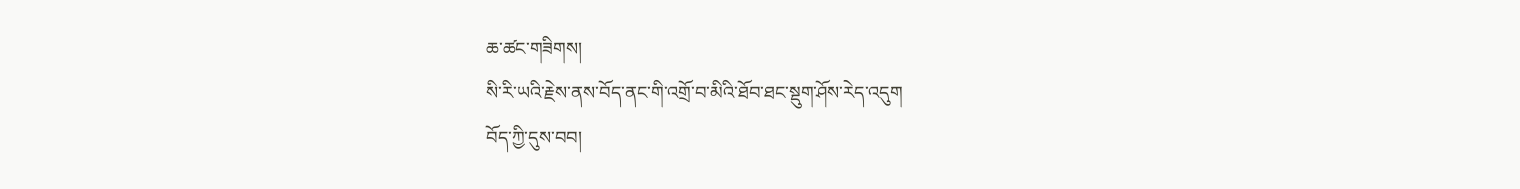ཆ་ཚང་གཟིགས།
སི་རི་ཡའི་རྗེས་ནས་བོད་ནང་གི་འགྲོ་བ་མིའི་ཐོབ་ཐང་སྡུག་ཤོས་རེད་འདུག
བོད་ཀྱི་དུས་བབ།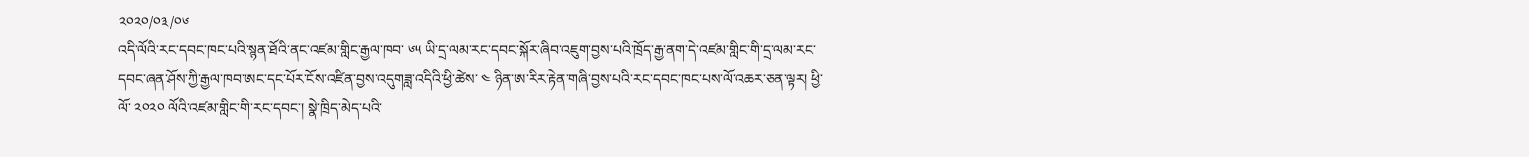༢༠༢༠/༠༣/༠༦
འདི་ལོའི་རང་དབང་ཁང་པའི་སྙན་ཐོའི་ནང་འཛམ་གླིང་རྒྱལ་ཁབ་ ༦༥ ཡི་དྲ་ལམ་རང་དབང་སྐོར་ཞིབ་འཇུག་བྱས་པའི་ཁྲོད་རྒྱ་ནག་དེ་འཛམ་གླིང་གི་དྲ་ལམ་རང་དབང་ཞན་ཤོས་ཀྱི་རྒྱལ་ཁབ་ཨང་དང་པོར་ངོས་འཛིན་བྱས་འདུགཟླ་འདིའི་ཕྱི་ཚེས་ ༤ ཉིན་ཨ་རིར་རྟེན་གཞི་བྱས་པའི་རང་དབང་ཁང་པས་ལོ་འཆར་ཅན་ལྟར། ཕྱི་ལོ་ ༢༠༢༠ ལོའི་འཛམ་གླིང་གི་རང་དབང་། སྣེ་ཁྲིད་མེད་པའི་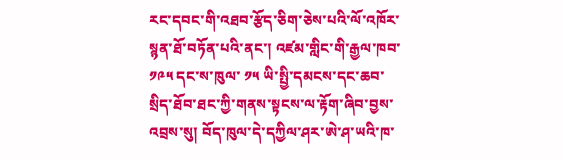རང་དབང་གི་འཐབ་རྩོད་ཅིག་ཅེས་པའི་ལོ་འཁོར་སྙན་ཐོ་བཏོན་པའི་ནང་། འཛམ་གླིང་གི་རྒྱལ་ཁབ་ ༡༩༥ དང་ས་ཁུལ་ ༡༥ ཡི་སྤྱི་དམངས་དང་ཆབ་སྲིད་ཐོབ་ཐང་ཀྱི་གནས་སྟངས་ལ་རྟོག་ཞིབ་བྱས་འབྲས་སུ། བོད་ཁུལ་དེ་དཀྱིལ་ཤར་ཨེ་ཤ་ཡའི་ཁ་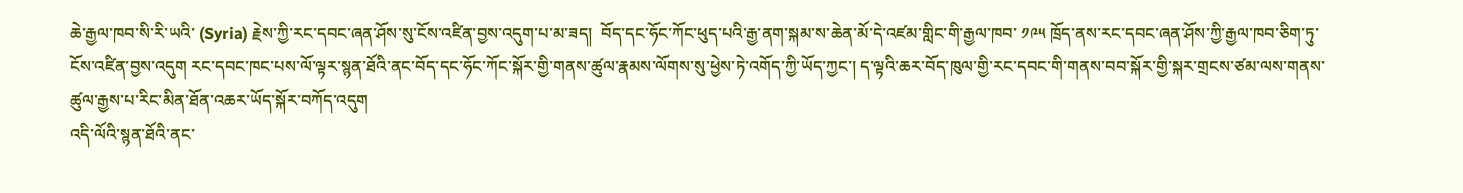ཆེ་རྒྱལ་ཁབ་སི་རི་ཡའི་ (Syria) རྗེས་ཀྱི་རང་དབང་ཞན་ཤོས་སུ་ངོས་འཛིན་བྱས་འདུག་པ་མ་ཟད།  བོད་དང་ཧོང་ཀོང་ཕུད་པའི་རྒྱ་ནག་སྐམ་ས་ཆེན་མོ་དེ་འཛམ་གླིང་གི་རྒྱལ་ཁབ་ ༡༩༥ ཁྲོད་ནས་རང་དབང་ཞན་ཤོས་ཀྱི་རྒྱལ་ཁབ་ཅིག་ཏུ་ངོས་འཛིན་བྱས་འདུག རང་དབང་ཁང་པས་ལོ་ལྟར་སྙན་ཐོའི་ནང་བོད་དང་ཧོང་ཀོང་སྐོར་གྱི་གནས་ཚུལ་རྣམས་ལོགས་སུ་ཕྱེས་ཏེ་འགོད་ཀྱི་ཡོད་ཀྱང་། ད་ལྟའི་ཆར་བོད་ཁུལ་གྱི་རང་དབང་གི་གནས་བབ་སྐོར་གྱི་སྐར་གྲངས་ཙམ་ལས་གནས་ཚུལ་རྒྱས་པ་རིང་མིན་ཐོན་འཆར་ཡོད་སྐོར་བཀོད་འདུག
འདི་ལོའི་སྙན་ཐོའི་ནང་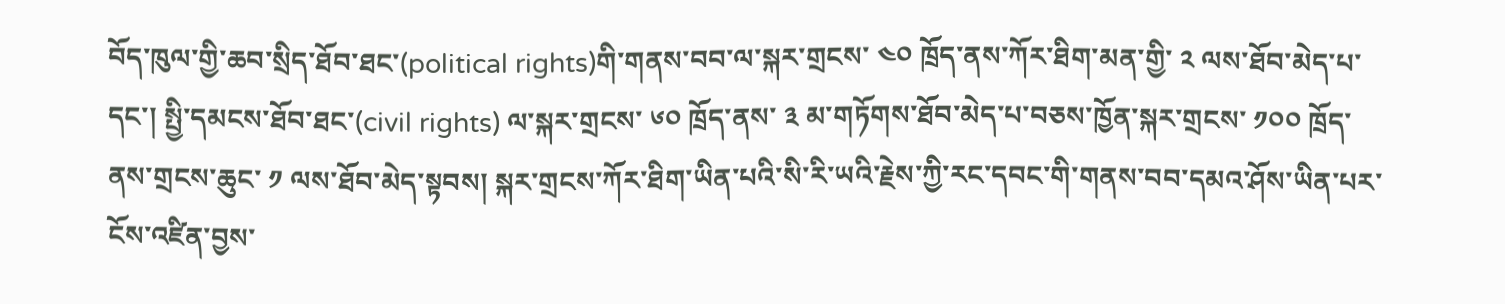བོད་ཁུལ་གྱི་ཆབ་སྲིད་ཐོབ་ཐང་(political rights)གི་གནས་བབ་ལ་སྐར་གྲངས་ ༤༠ ཁྲོད་ནས་ཀོར་ཐིག་མན་གྱི་ ༢ ལས་ཐོབ་མེད་པ་དང་། སྤྱི་དམངས་ཐོབ་ཐང་(civil rights) ལ་སྐར་གྲངས་ ༦༠ ཁྲོད་ནས་ ༣ མ་གཏོགས་ཐོབ་མེད་པ་བཅས་ཁྱོན་སྐར་གྲངས་ ༡༠༠ ཁྲོད་ནས་གྲངས་ཆུང་ ༡ ལས་ཐོབ་མེད་སྟབས། སྐར་གྲངས་ཀོར་ཐིག་ཡིན་པའི་སི་རི་ཡའི་རྗེས་ཀྱི་རང་དབང་གི་གནས་བབ་དམའ་ཤོས་ཡིན་པར་ངོས་འཛིན་བྱས་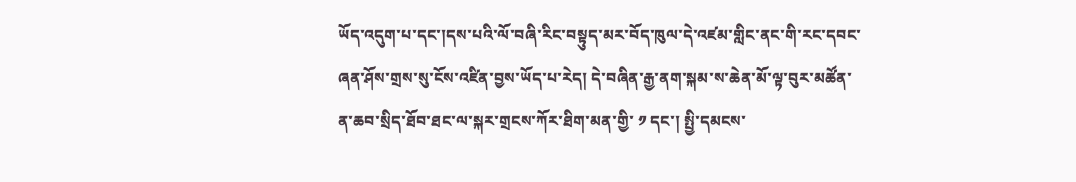ཡོད་འདུག་པ་དང་།དས་པའི་ལོ་བཞི་རིང་བསྟུད་མར་བོད་ཁུལ་དེ་འཛམ་གླིང་ནང་གི་རང་དབང་ཞན་ཤོས་གྲས་སུ་ངོས་འཛིན་བྱས་ཡོད་པ་རེད། དེ་བཞིན་རྒྱ་ནག་སྐམ་ས་ཆེན་མོ་ལྟ་བུར་མཚོན་ན་ཆབ་སྲིད་ཐོབ་ཐང་ལ་སྐར་གྲངས་ཀོར་ཐིག་མན་གྱི་ ༡ དང་། སྤྱི་དམངས་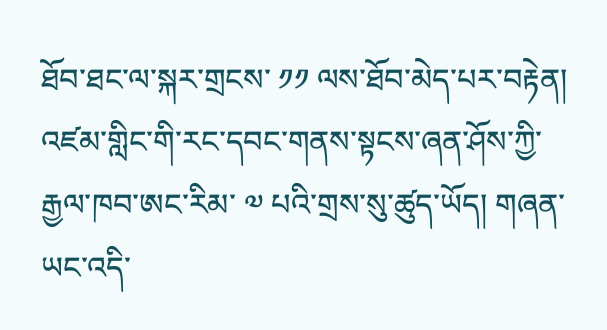ཐོབ་ཐང་ལ་སྐར་གྲངས་ ༡༡ ལས་ཐོབ་མེད་པར་བརྟེན། འཛམ་གླིང་གི་རང་དབང་གནས་སྟངས་ཞན་ཤོས་ཀྱི་རྒྱལ་ཁབ་ཨང་རིམ་ ༧ པའི་གྲས་སུ་ཚུད་ཡོད། གཞན་ཡང་འདི་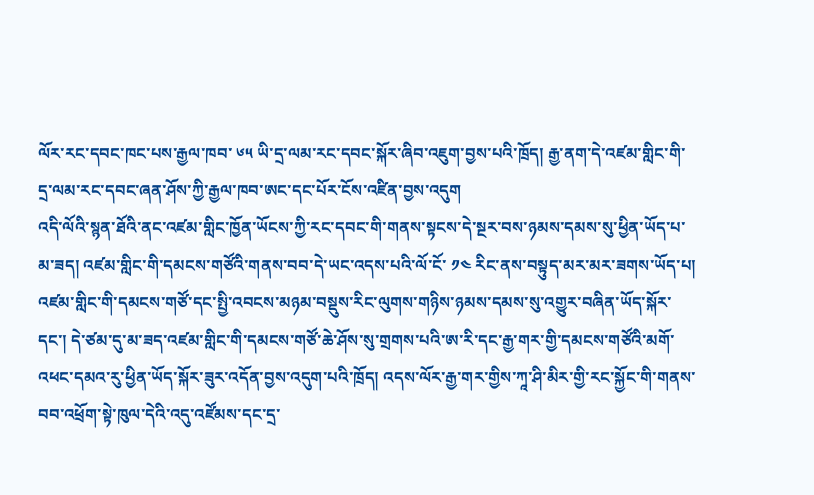ལོར་རང་དབང་ཁང་པས་རྒྱལ་ཁབ་ ༦༥ ཡི་དྲ་ལམ་རང་དབང་སྐོར་ཞིབ་འཇུག་བྱས་པའི་ཁྲོད། རྒྱ་ནག་དེ་འཛམ་གླིང་གི་དྲ་ལམ་རང་དབང་ཞན་ཤོས་ཀྱི་རྒྱལ་ཁབ་ཨང་དང་པོར་ངོས་འཛིན་བྱས་འདུག
འདི་ལོའི་སྙན་ཐོའི་ནང་འཛམ་གླིང་ཁྱོན་ཡོངས་ཀྱི་རང་དབང་གི་གནས་སྟངས་དེ་སྔར་བས་ཉམས་དམས་སུ་ཕྱིན་ཡོད་པ་མ་ཟད། འཛམ་གླིང་གི་དམངས་གཙོའི་གནས་བབ་དེ་ཡང་འདས་པའི་ལོ་ངོ་ ༡༤ རིང་ནས་བསྟུད་མར་མར་ཟགས་ཡོད་པ། འཛམ་གླིང་གི་དམངས་གཙོ་དང་སྤྱི་འབངས་མཉམ་བསྡུས་རིང་ལུགས་གཉིས་ཉམས་དམས་སུ་འགྱུར་བཞིན་ཡོད་སྐོར་དང་། དེ་ཙམ་དུ་མ་ཟད་འཛམ་གླིང་གི་དམངས་གཙོ་ཆེ་ཤོས་སུ་གྲགས་པའི་ཨ་རི་དང་རྒྱ་གར་གྱི་དམངས་གཙོའི་མགོ་འཕང་དམའ་རུ་ཕྱིན་ཡོད་སྐོར་ཟུར་འདོན་བྱས་འདུག་པའི་ཁྲོད། འདས་ལོར་རྒྱ་གར་གྱིས་ཀཱ་ཤི་མིར་གྱི་རང་སྐྱོང་གི་གནས་བབ་འཕྲོག་སྟེ་ཁུལ་དེའི་འདུ་འཛོམས་དང་དྲ་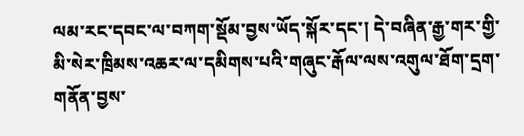ལམ་རང་དབང་ལ་བཀག་སྡོམ་བྱས་ཡོད་སྐོར་དང་། དེ་བཞིན་རྒྱ་གར་གྱི་མི་སེར་ཁྲིམས་འཆར་ལ་དམིགས་པའི་གཞུང་རྒོལ་ལས་འགུལ་ཐོག་དྲག་གནོན་བྱས་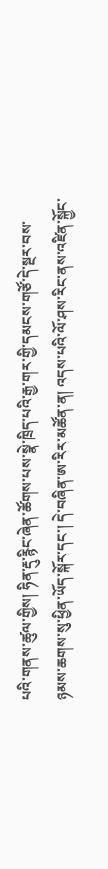པའི་གནས་ཚུལ་གྱིས། ཧིན་རྡུ་རྙིང་ཞེན་ཚོགས་པས་སྣེ་ཁྲིད་པའི་རྒྱ་གར་གྱི་དམངས་གཙོ་དེ་སྔར་བས་ཉམས་ཆགས་སུ་ཕྱིན་ཡོད་སྐོར་དང་། དེ་བཞིན་ཨ་རིར་མཚོན་ན། འདས་པའི་ལོ་ཤས་རིང་ནས་འཛིན་སྐྱོང་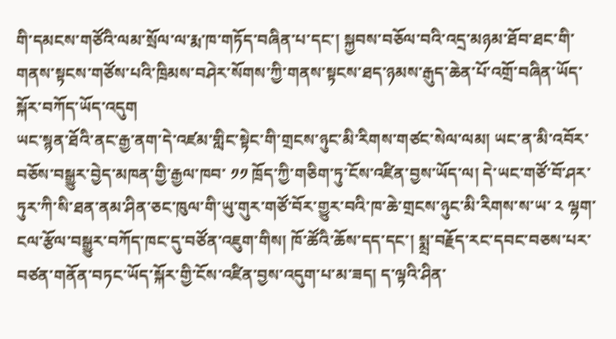གི་དམངས་གཙོའི་ལམ་སྲོལ་ལ་རྨ་ཁ་གཏོད་བཞིན་པ་དང་། སྐྱབས་བཅོལ་བའི་འདྲ་མཉམ་ཐོབ་ཐང་གི་གནས་སྟངས་གཙོས་པའི་ཁྲིམས་བཤེར་སོགས་ཀྱི་གནས་སྟངས་ཐད་ཉམས་རྒུད་ཆེན་པོ་འགྲོ་བཞིན་ཡོད་སྐོར་བཀོད་ཡོད་འདུག
ཡང་སྙན་ཐོའི་ནང་རྒྱ་ནག་དེ་འཛམ་གླིང་སྟེང་གི་གྲངས་ཉུང་མི་རིགས་གཙང་སེལ་ལམ། ཡང་ན་མི་འབོར་བཅོས་བསྒྱུར་བྱེད་མཁན་གྱི་རྒྱལ་ཁབ་ ༡༡ ཁྲོད་ཀྱི་གཅིག་ཏུ་ངོས་འཛིན་བྱས་ཡོད་ལ། དེ་ཡང་གཙོ་བོ་ཤར་ཏུར་ཀི་སི་ཐན་ནམ་ཤིན་ཅང་ཁུལ་གི་ཡུ་གུར་གཙོ་བོར་གྱུར་བའི་ཁ་ཆེ་གྲངས་ཉུང་མི་རིགས་ས་ཡ་ ༢ ལྷག་ངལ་རྩོལ་བསྒྱུར་བཀོད་ཁང་དུ་བཙོན་འཇུག་གིས། ཁོ་ཚོའི་ཆོས་དད་དང་། སྨྲ་བརྗོད་རང་དབང་བཅས་པར་བཙན་གནོན་བཏང་ཡོད་སྐོར་གྱི་ངོས་འཛིན་བྱས་འདུག་པ་མ་ཟད། ད་ལྟའི་ཤིན་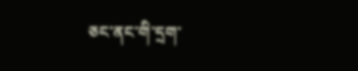ཅང་ནང་གི་དྲག་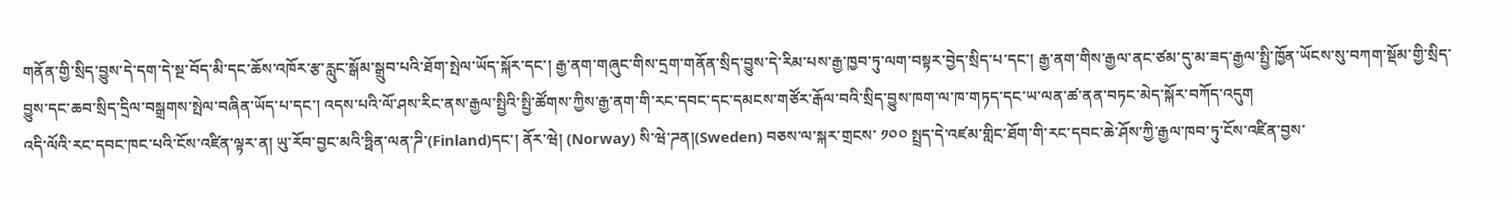གནོན་གྱི་སྲིད་བྱུས་དེ་དག་དེ་སྔ་བོད་མི་དང་ཆོས་འཁོར་རྩ་རླུང་སྒོམ་སྒྲུབ་པའི་ཐོག་སྤེལ་ཡོད་སྐོར་དང་། རྒྱ་ནག་གཞུང་གིས་དྲག་གནོན་སྲིད་བྱུས་དེ་རིམ་པས་རྒྱ་ཁྱབ་ཏུ་ལག་བསྟར་བྱེད་སྲིད་པ་དང་། རྒྱ་ནག་གིས་རྒྱལ་ནང་ཙམ་དུ་མ་ཟད་རྒྱལ་སྤྱི་ཁྱོན་ཡོངས་སུ་བཀག་སྡོམ་གྱི་སྲིད་བྱུས་དང་ཆབ་སྲིད་དྲིལ་བསྒྲགས་སྤེལ་བཞིན་ཡོད་པ་དང་། འདས་པའི་ལོ་ཤས་རིང་ནས་རྒྱལ་སྤྱིའི་སྤྱི་ཚོགས་ཀྱིས་རྒྱ་ནག་གི་རང་དབང་དང་དམངས་གཙོར་རྒོལ་བའི་སྲིད་བྱུས་ཁག་ལ་ཁ་གཏད་དང་ཡ་ལན་ཚ་ནན་བཏང་མེད་སྐོར་བཀོད་འདུག
འདི་ལོའི་རང་དབང་ཁང་པའི་ངོས་འཛིན་ལྟར་ན། ཡུ་རོབ་བྱང་མའི་ཧྥིན་ལན་ཌི་(Finland)དང་། ནོར་ཝེ། (Norway) སི་ཝེ་ཌན།(Sweden) བཅས་ལ་སྐར་གྲངས་ ༡༠༠ སྤྲད་དེ་འཛམ་གླིང་ཐོག་གི་རང་དབང་ཆེ་ཤོས་ཀྱི་རྒྱལ་ཁབ་ཏུ་ངོས་འཛིན་བྱས་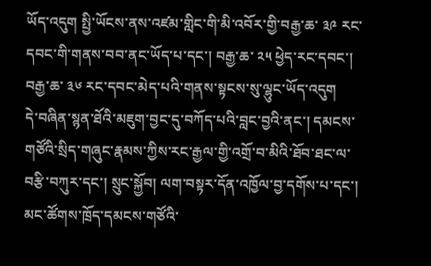ཡོད་འདུག སྤྱི་ཡོངས་ནས་འཛམ་གླིང་གི་མི་འབོར་གྱི་བརྒྱ་ཆ་ ༣༩ རང་དབང་གི་གནས་བབ་ནང་ཡོད་པ་དང་། བརྒྱ་ཆ་ ༢༥ ཕྱེད་རང་དབང་། བརྒྱ་ཆ་ ༣༦ རང་དབང་མེད་པའི་གནས་སྟངས་སུ་ལྷུང་ཡོད་འདུག
དེ་བཞིན་སྙན་ཐོའི་མཇུག་བྱང་དུ་བཀོད་པའི་བླང་བྱའི་ནང་། དམངས་གཙོའི་སྲིད་གཞུང་རྣམས་ཀྱིས་རང་རྒྱལ་གྱི་འགྲོ་བ་མིའི་ཐོབ་ཐང་ལ་བརྩི་བཀུར་དང་། སྲུང་སྐྱོབ། ལག་བསྟར་དོན་འཁྱོལ་བྱ་དགོས་པ་དང་། མང་ཚོགས་ཁྲོད་དམངས་གཙོའི་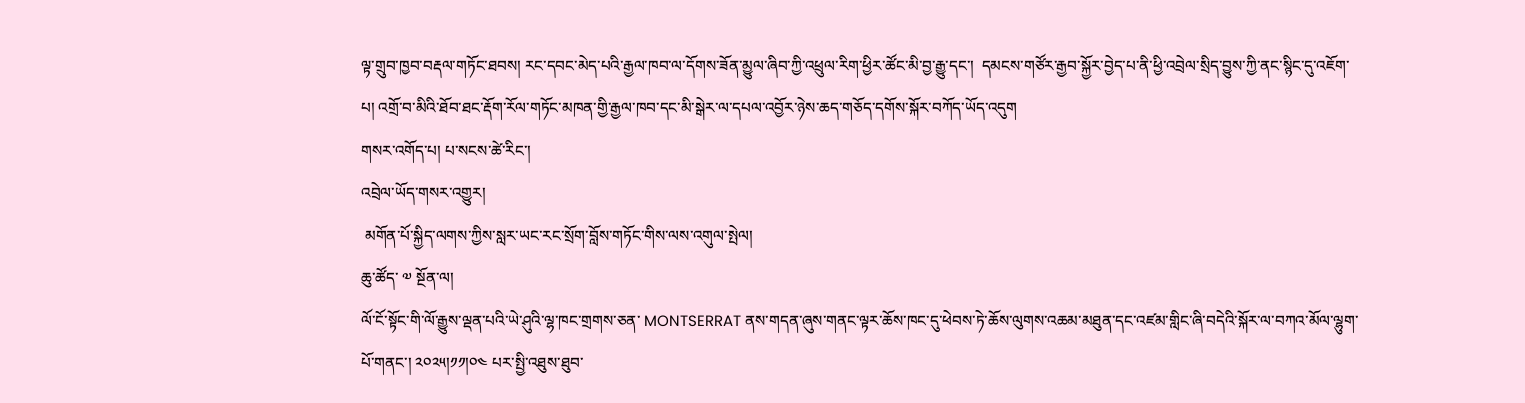ལྟ་གྲུབ་ཁྱབ་བརྡལ་གཏོང་ཐབས། རང་དབང་མེད་པའི་རྒྱལ་ཁབ་ལ་དོགས་ཟོན་མྱུལ་ཞིབ་ཀྱི་འཕྲུལ་རིག་ཕྱིར་ཚོང་མི་བྱ་རྒྱུ་དང་།  དམངས་གཙོར་རྒྱབ་སྐྱོར་བྱེད་པ་ནི་ཕྱི་འབྲེལ་སྲིད་བྱུས་ཀྱི་ནང་སྙིང་དུ་འཇོག་པ། འགྲོ་བ་མིའི་ཐོབ་ཐང་རྡོག་རོལ་གཏོང་མཁན་གྱི་རྒྱལ་ཁབ་དང་མི་སྒེར་ལ་དཔལ་འབྱོར་ཉེས་ཆད་གཅོད་དགོས་སྐོར་བཀོད་ཡོད་འདུག
གསར་འགོད་པ། པ་སངས་ཚེ་རིང་།
འབྲེལ་ཡོད་གསར་འགྱུར།
 མགོན་པོ་སྐྱིད་ལགས་ཀྱིས་སླར་ཡང་རང་སྲོག་བློས་གཏོང་གིས་ལས་འགུལ་སྤེལ།
ཆུ་ཚོད་ ༧ སྔོན་ལ།
ལོ་ངོ་སྟོང་གི་ལོ་རྒྱུས་ལྡན་པའི་ཡེ་ཤུའི་ལྷ་ཁང་གྲགས་ཅན་ MONTSERRAT ནས་གདན་ཞུས་གནང་ལྟར་ཆོས་ཁང་དུ་ཕེབས་ཏེ་ཆོས་ལུགས་འཆམ་མཐུན་དང་འཛམ་གླིང་ཞི་བདེའི་སྐོར་ལ་བཀའ་མོལ་ལྷུག་པོ་གནང་། ༢༠༢༥།༡༡།༠༤ པར་སྤྱི་འཐུས་ཐུབ་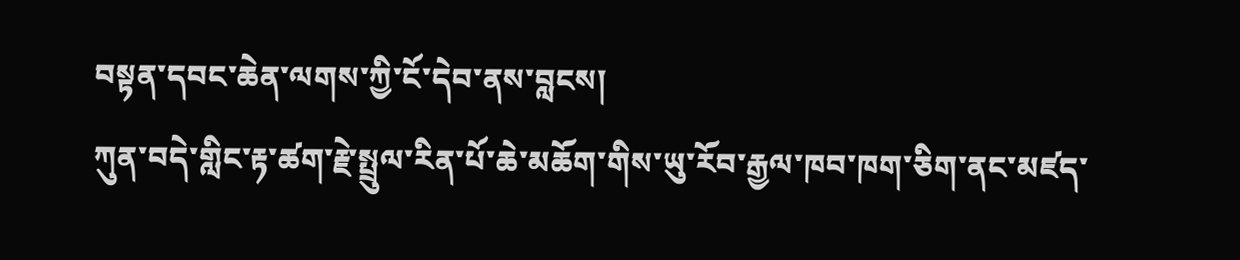བསྟན་དབང་ཆེན་ལགས་ཀྱི་ངོ་དེབ་ནས་བླངས།
ཀུན་བདེ་གླིང་རྟ་ཚག་རྗེ་སྤྲུལ་རིན་པོ་ཆེ་མཆོག་གིས་ཡུ་རོབ་རྒྱལ་ཁབ་ཁག་ཅིག་ནང་མཛད་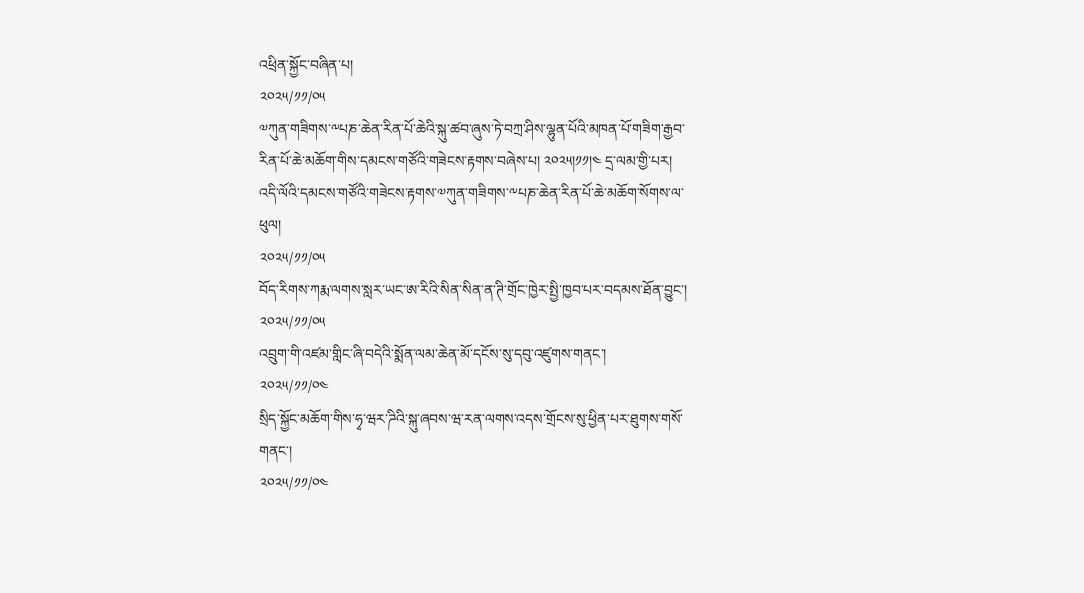འཕྲིན་སྐྱོང་བཞིན་པ།
༢༠༢༥/༡༡/༠༥
༧ཀུན་གཟིགས་༸པཎ་ཆེན་རིན་པོ་ཆེའི་སྐུ་ཚབ་ཞུས་ཏེ་བཀྲ་ཤིས་ལྷུན་པོའི་མཁན་པོ་གཟིག་རྒྱབ་རིན་པོ་ཆེ་མཆོག་གིས་དམངས་གཙོའི་གཟེངས་རྟགས་བཞེས་པ། ༢༠༢༥།༡༡།༤ དྲ་ལམ་གྱི་པར།
འདི་ལོའི་དམངས་གཙོའི་གཟེངས་རྟགས་༧ཀུན་གཟིགས་༸པཎ་ཆེན་རིན་པོ་ཆེ་མཆོག་སོགས་ལ་ཕུལ།
༢༠༢༥/༡༡/༠༥
བོད་རིགས་ཀརྨ་ལགས་སླར་ཡང་ཨ་རིའི་སིན་སིན་ན་ཊི་གྲོང་ཁྱེར་སྤྱི་ཁྱབ་པར་བདམས་ཐོན་བྱུང་།
༢༠༢༥/༡༡/༠༥
འབྲུག་གི་འཛམ་གླིང་ཞི་བདེའི་སྨོན་ལམ་ཆེན་མོ་དངོས་སུ་དབུ་འཛུགས་གནང་།
༢༠༢༥/༡༡/༠༤
སྲིད་སྐྱོང་མཆོག་གིས་ཧྭ་ཝར་ཌིའི་སྐུ་ཞབས་ཝ་རན་ལགས་འདས་གྲོངས་སུ་ཕྱིན་པར་ཐུགས་གསོ་གནང་།
༢༠༢༥/༡༡/༠༤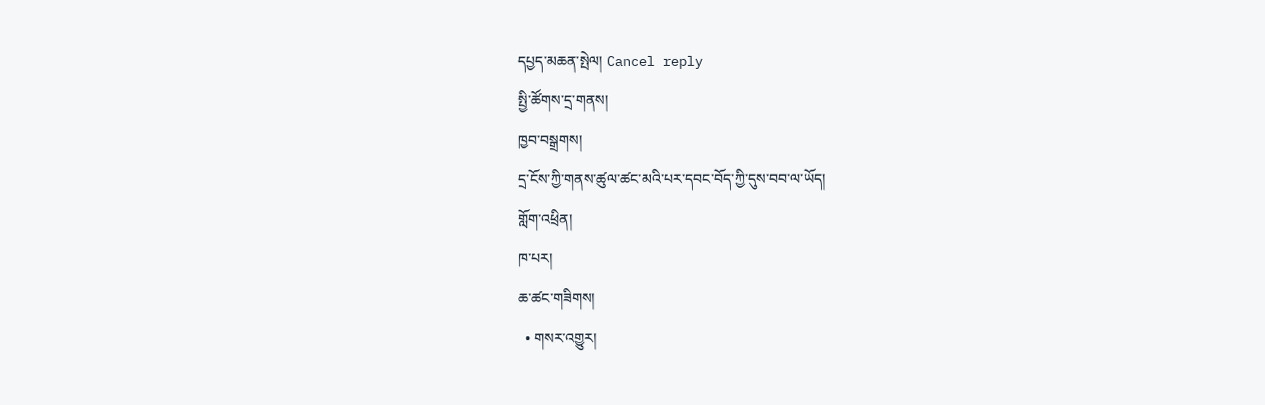དཔྱད་མཆན་སྤེལ། Cancel reply
སྤྱི་ཚོགས་དྲ་གནས།
ཁྱབ་བསྒྲགས།
དྲ་ངོས་ཀྱི་གནས་ཚུལ་ཚང་མའི་པར་དབང་བོད་ཀྱི་དུས་བབ་ལ་ཡོད།
གློག་འཕྲིན།
ཁ་པར།
ཆ་ཚང་གཟིགས།
  • གསར་འགྱུར།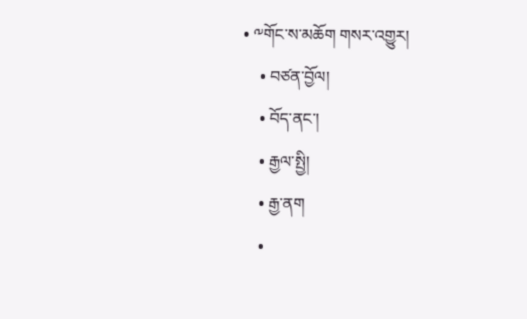• ༸གོང་ས་མཆོག གསར་འགྱུར།
    • བཙན་བྱོལ།
    • བོད་ནང་།
    • རྒྱལ་སྤྱི།
    • རྒྱ་ནག
    •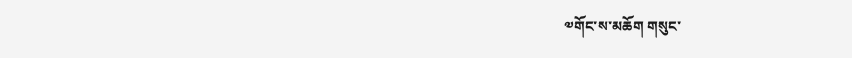༧གོང་ས་མཆོག གསུང་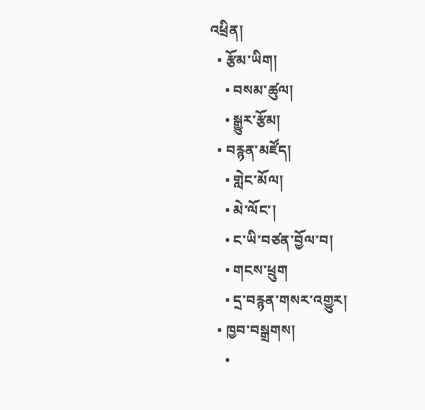འཕྲིན།
  • རྩོམ་ཡིག།
    • བསམ་ཚུལ།
    • སྒྱུར་རྩོམ།
  • བརྙན་མཛོད།
    • གླེང་མོལ།
    • མེ་ལོང་།
    • ང་ཡི་བཙན་བྱོལ་བ།
    • གངས་ཕྲུག
    • དྲ་བརྙན་གསར་འགྱུར།
  • ཁྱབ་བསྒྲགས།
    •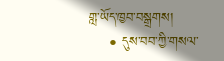གླ་ཡོད་ཁྱབ་བསྒྲགས།
    • དུས་བབ་ཀྱི་གསལ་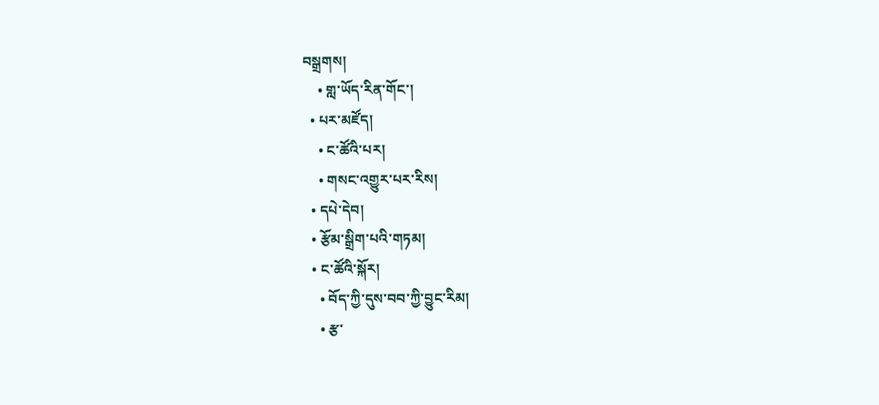བསྒྲགས།
    • གླ་ཡོད་རིན་གོང་།
  • པར་མཛོད།
    • ང་ཚོའི་པར།
    • གསང་འགྱུར་པར་རིས།
  • དཔེ་དེབ།
  • རྩོམ་སྒྲིག་པའི་གཏམ།
  • ང་ཚོའི་སྐོར།
    • བོད་ཀྱི་དུས་བབ་ཀྱི་བྱུང་རིམ།
    • རྩ་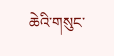ཆེའི་གསུང་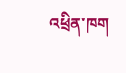འཕྲིན་ཁག